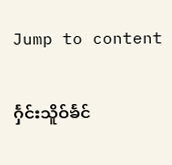Jump to content

ႁႅင်းသိူဝ်ၶႅင်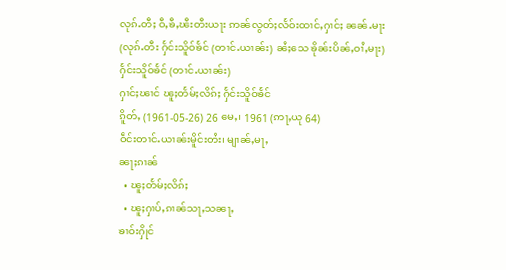လုၵ်ႉတီႈ ဝီႇၶီႇၽီးတီးယႃး ဢၼ်လွတ်ႈလႅဝ်းထၢင်ႇႁၢင်ႈ ၼၼ်ႉမႃး
(လုၵ်ႉတီး ႁႅင်းသိူဝ်ၶႅင် (တၢင်ႉယၢၼ်း) ၼႆႈသေ ၶိုၼ်းပိၼ်ႇဝၢႆႇမႃး)
ႁႅင်းသိူဝ်ၶႅင် (တၢင်ႉယၢၼ်း)
ႁၢင်ႈၽၢင် ၽူႈတႅမ်ႈလိၵ်ႈ ႁႅင်းသိူဝ်ၶႅင်
ၵိူတ်ႇ (1961-05-26) 26 မေႇ၊ 1961 (ဢႃႇယု 64)
ဝဵင်းတၢင်ႉယၢၼ်းမိူင်းတႆး၊ မျၢၼ်ႇမႃႇ
ၼႃႈၵၢၼ်
  • ၽူႈတႅမ်ႈလိၵ်ႈ
  • ၽူႈႁၢပ်ႇၵၢၼ်သႃႇသၼႃႇ
ၶၢဝ်းႁိုင်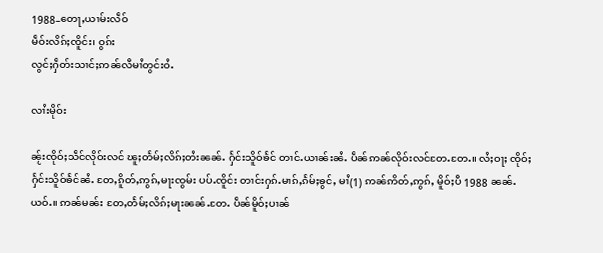1988–တေႃႇယၢမ်းလဵဝ်
မဵဝ်းလိၵ်ႈၸိူင်း၊ ဝွၵ်း
လွင်ႈႁဵတ်းသၢင်ႈဢၼ်လီမၢႆတွင်းဝႆႉ

လၢႆးမိုဝ်း

ၼႂ်းၸိုဝ်ႈသဵင်လိုဝ်းလင် ၽူႈတႅမ်ႈလိၵ်ႈတႆးၼၼ်ႉ ႁႅင်းသိူဝ်ၶႅင် တၢင်ႉယၢၼ်းၼႆႉ ပဵၼ်ဢၼ်လိုဝ်းလင်တႄႉတႄႉ။ လႆႈဝႃႈ ၸိုဝ်ႈႁႅင်းသိူဝ်ၶႅင်ၼႆႉ တႄႇၵိူတ်ႇဢွၵ်ႇမႃးၸွမ်း ပပ်ႉၸိူင်း တၢင်းႁၵ်ႉမၢၵ်ႇၵႅမ်ႈၶွင်ႇ မၢႆ(1) ဢၼ်ဢိတ်ႇဢွၵ်ႇ မိူဝ်ႈပီ 1988 ၼၼ်ႉယဝ်ႉ။ ဢၼ်မၼ်း တႄႇတႅမ်ႈလိၵ်ႈမႃးၼၼ်ႉတႄႉ ပဵၼ်မိူဝ်ႈပၢၼ်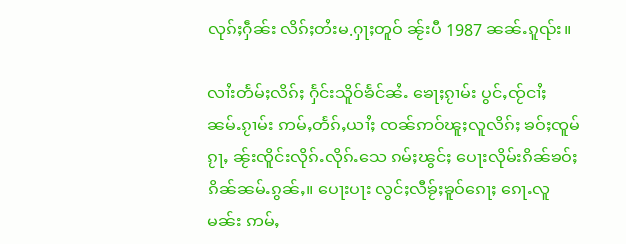လုၵ်ႈႁဵၼ်း လိၵ်ႈတႆးမ.ႁႃႈတူဝ် ၼႂ်းပီ 1987 ၼၼ်ႉၵူၺ်း။

လၢႆးတႅမ်ႈလိၵ်ႈ ႁႅင်းသိူဝ်ၶႅင်ၼႆႉ ၶေႃႈၵႂၢမ်း ပွင်ႇၸႂ်ငၢႆႈ ၼမ်ႉၵႂၢမ်း ဢမ်ႇတႅၵ်ႇယၢႆႈ ၸၼ်ဢဝ်ၽူႈလူလိၵ်ႈ ၶဝ်ႈၸူမ်ၵႂႃႇ ၼႂ်းၸိူင်းလိုၵ်ႉလိုၵ်ႉသေ ၵမ်ႈၽွင်ႈ ပေႃးလိုမ်းၵိၼ်ၶဝ်ႈၵိၼ်ၼမ်ႉၵွၼ်ႇ။ ပေႃးပႃး လွင်ႈလီၶႂ်ႈၶူဝ်ၵေႃႈ ၵေႃႉလူမၼ်း ဢမ်ႇ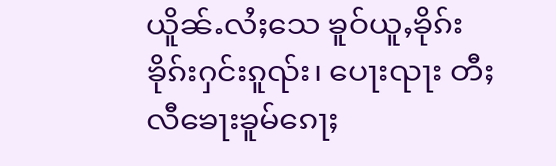ယိူၼ်ႉလႆႈသေ ၶူဝ်ယူႇၶိုၵ်းၶိုၵ်းႁင်းၵူၺ်း၊ ပေႃးၺႃး တီႈလီၶေႃးၶူမ်ၵေႃႈ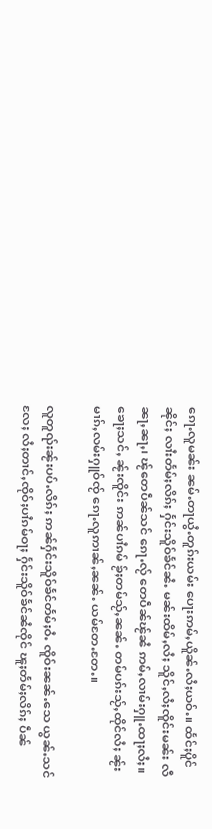ၵေႃႉလူမၼ်း ၼမ်ႉတႃယွႆႉတူၵ်းယမ်း ပေႃးဢမ်ႇယိူၼ်ႉလႆႈယဝ်ႉ။ ထႅင်ႈပိူင်ၼိုင်ႈ လၢႆးတႅမ်ႈလိၵ်ႈ ႁႅင်းသိူဝ်ၶႅင်ၼႆႉ မၼ်းထိမ်ႇလႆႈ သိူင်ႇလႆႈၸိူင်းမၼ်း လီၼႃႇၼႃႇ၊ ၽႂ်တေပဵၼ်သင် ၵေႃႉလႂ် တေပဵၼ်ၽႂ်ၼႆ ဢမ်ႇလၢမ်းႁူႉထႃႈလႆႈ။ ၶေႃႈသင်ႇ ၼႂ်းၸိူင်း ဢၼ်ပၢႆၵမ် ၶႂ်ႈတမ်သႂ်ႇၼၼ်ႉ တမ်ပၵ်းသႂ်ႇထိုင်လႆႈ ၼႂ်းမၢၵ်ႇလမ်းႁူဝ်ၸႂ် ၵေႃႉလူဢၢၼ်ႇၼၼ်ႉ ယမ်တႄႉတႄႉ။

လူတူၺ်းၼႂ်းပပ်ႉလိၵ်ႈ ဢၼ်ႁႅင်းသိူဝ်ၶႅင်တႅမ်ႈဝႆႉ ၸိူဝ်းၼၼ်ႉသေ ယွၼ်ႉသင်လႄႈ လႆႈတၢင်ႇၸိုဝ်ႈပၢႆၵမ်ဝႃႈ ႁႅင်းသိူဝ်ၶႅင်ၼႆၸိုင် ၽူႈတႅမ်ႈလိၵ်ႈ ပဵၼ်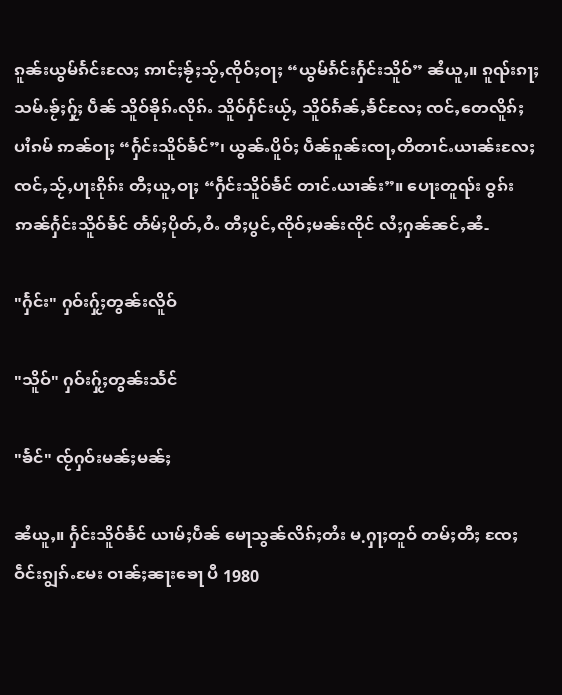ၵူၼ်းယွမ်ၵႅင်းလႄႈ ဢၢင်ႈၶႂ်ႈသႂ်ႇၸိုဝ်ႈဝႃႈ “ယွမ်ၵႅင်းႁႅင်းသိူဝ်” ၼႆယူႇ။ ၵူၺ်းၵႃႈ သမ်ႉၶႂ်ႈႁႂ်ႈ ပဵၼ် သိူဝ်ၶိုၵ်ႉလိုၵ်ႉ သိူဝ်ႁႅင်းယႂ်ႇ သိူဝ်ၵႅၼ်ႇၶႅင်လႄႈ ၸင်ႇတေလိူၵ်ႈပၢႆၵမ် ဢၼ်ဝႃႈ “ႁႅင်းသိူဝ်ၶႅင်”၊ ယွၼ်ႉပိူဝ်ႈ ပဵၼ်ၵူၼ်းၸႃႇတိတၢင်ႉယၢၼ်းလႄႈ ၸင်ႇသႂ်ႇပႃးၵိုၵ်း တီႈယူႇဝႃႈ “ႁဵင်းသိူဝ်ၶႅင် တၢင်ႉယၢၼ်း”။ ပေႃးတူၺ်း ဝွၵ်းဢၼ်ႁႅင်းသိူဝ်ၶႅင် တႅမ်ႈပိုတ်ႇဝႆႉ တီႈပွင်ႇၸိုဝ်ႈမၼ်းၸိုင် လႆႈႁၼ်ၼင်ႇၼႆ-

"ႁႅင်း" ႁဝ်းႁႂ်ႈတွၼ်းလိူဝ်

"သိူဝ်" ႁဝ်းႁႂ်ႈတွၼ်းသႅင်

"ၶႅင်" ၸႂ်ႁဝ်းမၼ်ႈမၼ်ႈ

ၼႆယူႇ။ ႁႅင်းသိူဝ်ၶႅင် ယၢမ်ႈပဵၼ် မေႃသွၼ်လိၵ်ႈတႆး မ.ႁႃႈတူဝ် တမ်ႈတီႈ ၸႄႈဝဵင်းၵျွၵ်ႉမႄး ဝၢၼ်ႈၼႃးၶေႃ ပီ 1980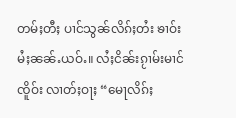တမ်ႈတီႈ ပၢင်သွၼ်လိၵ်ႈတႆး ၶၢဝ်းမႆႈၼၼ်ႉယဝ်ႉ။ လႆႈငိၼ်းၵႂၢမ်းမၢင်ၸိူဝ်း လၢတ်ႈဝႃႈ “မေႃလိၵ်ႈ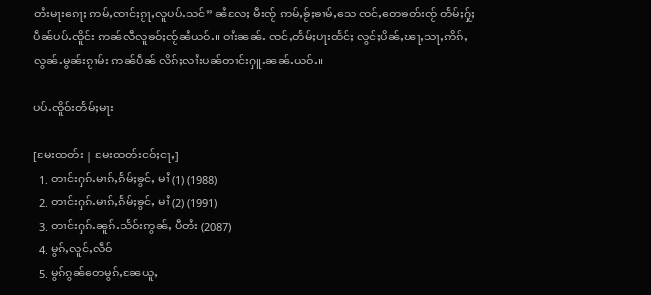တႆးမႃးၵေႃႈ ဢမ်ႇၸၢင်ႈၵႂႃႇလူပပ်ႉသင်” ၼႆလႄႈ မီးၸႂ် ဢမ်ႇၶႂ်ႈၶၢမ်ႇသေ ၸင်ႇတေၶတ်းၸႂ် တႅမ်ႈႁႂ်ႈပဵၼ်ပပ်ႉၸိူင်း ဢၼ်လီလူၶဝ်ႈၸႂ်ၼႆယဝ်ႉ။ ဝၢႆးၼၼ်ႉ ၸင်ႇတႅမ်ႈပႃးထႅင်ႈ လွင်ႈပိၼ်ႇၽႃႇသႃႇဢိၵ်ႇ လွၼ်ႉမွၼ်းၵႂၢမ်း ဢၼ်ပဵၼ် လိၵ်ႈလၢႆးပၼ်တၢင်းႁူႉၼၼ်ႉယဝ်ႉ။

ပပ်ႉၸိူဝ်းတႅမ်ႈမႃး

[မႄးထတ်း | မႄးထတ်းငဝ်ႈငႃႇ]
  1. တၢင်းႁၵ်ႉမၢၵ်ႇၵႅမ်ႈၶွင်ႇ မၢႆ (1) (1988)
  2. တၢင်းႁၵ်ႉမၢၵ်ႇၵႅမ်ႈၶွင်ႇ မၢႆ (2) (1991)
  3. တၢင်းႁၵ်ႉၼူၵ်ႉသႅဝ်းဢွၼ်ႇ ပီတႆး (2087)
  4. မွၵ်ႇလူင်ႇလဵဝ်
  5. မွၵ်ၵွၼ်တေမွၵ်ႇၼႄယူႇ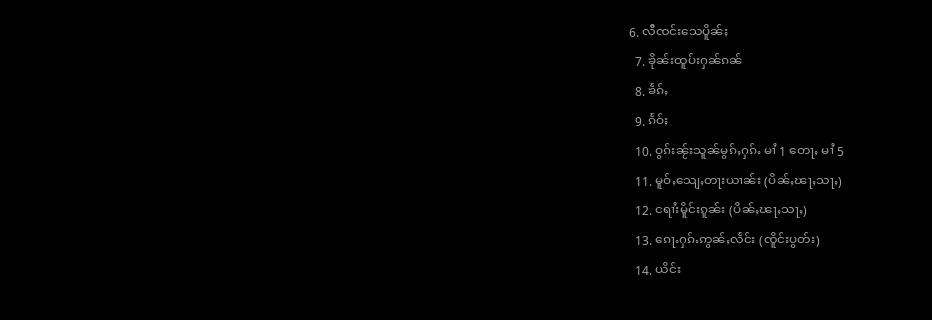6. လီၸင်းသေပိူၼ်ႈ
  7. ၶိုၼ်းထူပ်းႁၼ်ၵၼ်
  8. ၶႅၵ်ႇ
  9. ၵႅဝ်ႈ
  10. ဝွၵ်းၼႂ်းသူၼ်မွၵ်ႇႁၵ်ႉ မၢႆ 1 တေႃႇ မၢႆ 5
  11. မူဝ်ႇသျေႇတႃးယၢၼ်း (ပိၼ်ႇၽႃႇသႃႇ)
  12. ငရၢႆးမိူင်းၵူၼ်း (ပိၼ်ႇၽႃႇသႃႇ)
  13. ၵေႃႉႁၵ်ႉဢွၼ်ႇလႅင်း (ၸိူင်းပွတ်း)
  14. ယိင်း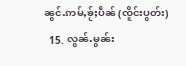ၼွင်ႉဢမ်ႇၶႂ်ႈပဵၼ် (ၸိူင်းပွတ်း)
  15. လွၼ်ႉမွၼ်း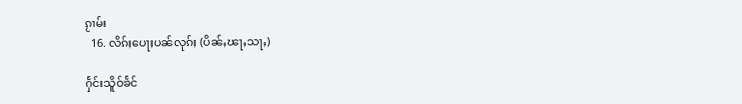ၵႂၢမ်း
  16. လိၵ်ႈပေႃႈပၼ်လုၵ်ႈ (ပိၼ်ႇၽႃႇသႃႇ)

ႁႅင်းသိူဝ်ၶႅင်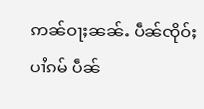ဢၼ်ဝႃႈၼၼ်ႉ ပဵၼ်ၸိုဝ်ႈပၢႆၵမ် ပဵၼ်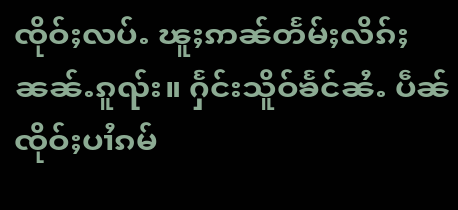ၸိုဝ်ႈလပ်ႉ ၽူႈဢၼ်တႅမ်ႈလိၵ်ႈၼၼ်ႉၵူၺ်း။ ႁႅင်းသိူဝ်ၶႅင်ၼႆႉ ပဵၼ်ၸိုဝ်ႈပၢႆၵမ်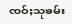ၸဝ်ႈသုၶမ်း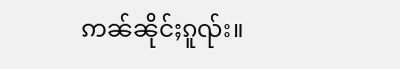ဢၼ်ၼိုင်ႈၵူၺ်း။